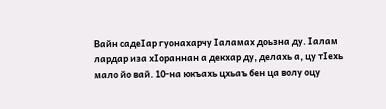Вайн садеIар гуонахарчу Iаламах доьзна ду. Iалам лардар иза хIораннан а декхар ду, делахь а, цу тIехь мало йо вай. 10-на юкъахь цхьаъ бен ца волу оцу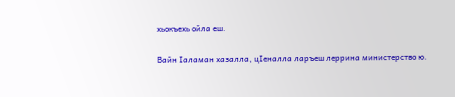хьокъехь ойла еш.

Вайн Iаламан хазалла, цIеналла ларъеш леррина министерство ю.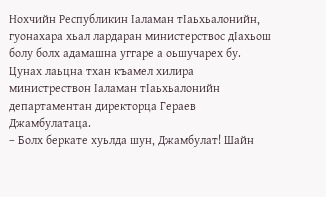Нохчийн Республикин Iаламан тIаьхьалонийн, гуонахара хьал лардаран министерствос дIахьош болу болх адамашна уггаре а оьшучарех бу.
Цунах лаьцна тхан къамел хилира министрествон Iаламан тIаьхьалонийн департаментан директорца Гераев Джамбулатаца.
– Болх беркате хуьлда шун, Джамбулат! Шайн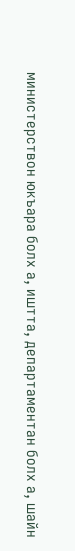министерствон юкъара болх а, иштта, департаментан болх а, шайн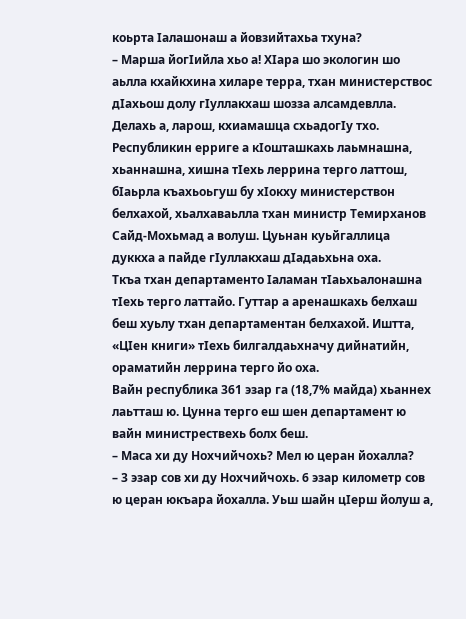коьрта Iалашонаш а йовзийтахьа тхуна?
– Марша йогIийла хьо а! ХIара шо экологин шо аьлла кхайкхина хиларе терра, тхан министерствос дIахьош долу гIуллакхаш шозза алсамдевлла. Делахь а, ларош, кхиамашца схьадогIу тхо. Республикин ерриге а кIошташкахь лаьмнашна, хьаннашна, хишна тIехь леррина терго латтош, бIаьрла къахьоьгуш бу хIокху министерствон белхахой, хьалхаваьлла тхан министр Темирханов Сайд-Мохьмад а волуш. Цуьнан куьйгаллица дуккха а пайде гIуллакхаш дIадаьхьна оха.
Ткъа тхан департаменто Iаламан тIаьхьалонашна тIехь терго латтайо. Гуттар а аренашкахь белхаш беш хуьлу тхан департаментан белхахой. Иштта, «ЦIен книги» тIехь билгалдаьхначу дийнатийн, ораматийн леррина терго йо оха.
Вайн республика 361 эзар га (18,7% майда) хьаннех лаьтташ ю. Цунна терго еш шен департамент ю вайн министрествехь болх беш.
– Маса хи ду Нохчийчохь? Мел ю церан йохалла?
– 3 эзар сов хи ду Нохчийчохь. 6 эзар километр сов ю церан юкъара йохалла. Уьш шайн цIерш йолуш а,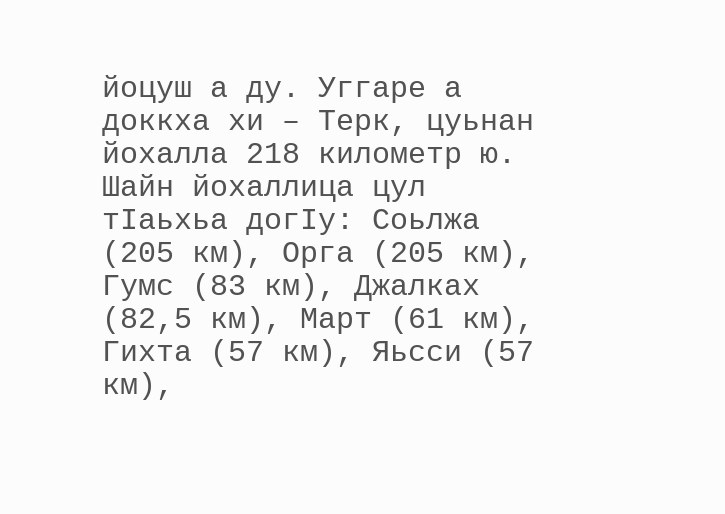йоцуш а ду. Уггаре а доккха хи – Терк, цуьнан йохалла 218 километр ю. Шайн йохаллица цул тIаьхьа догIу: Соьлжа (205 км), Орга (205 км), Гумс (83 км), Джалках (82,5 км), Март (61 км), Гихта (57 км), Яьсси (57 км),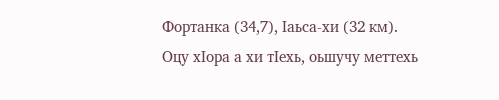Фортанка (34,7), Iаьса-хи (32 км).
Оцу хIора а хи тIехь, оьшучу меттехь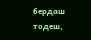бердаш тодеш,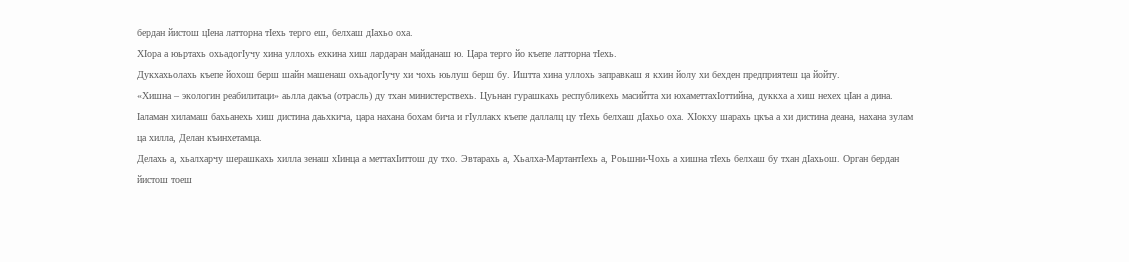бердан йистош цIена латторна тIехь терго еш, белхаш дIахьо оха.
ХIора а юьртахь охьадогIучу хина уллохь ехкина хиш лардаран майданаш ю. Цара терго йо къепе латторна тIехь.
Дукхахьолахь къепе йохош берш шайн машенаш охьадогIучу хи чохь юьлуш берш бу. Иштта хина уллохь заправкаш я кхин йолу хи бехден предприятеш ца йойту.
«Хишна – экологин реабилитаци» аьлла дакъа (отрасль) ду тхан министерствехь. Цуьнан гурашкахь республикехь масийтта хи юхаметтахIоттийна, дуккха а хиш нехех цIан а дина.
Iаламан хиламаш бахьанехь хиш дистина даьхкича, цара нахана бохам бича и гIуллакх къепе даллалц цу тIехь белхаш дIахьо оха. ХIокху шарахь цкъа а хи дистина деана, нахана зулам ца хилла, Делан къинхетамца.
Делахь а, хьалхарчу шерашкахь хилла зенаш хIинца а меттахIиттош ду тхо. Эвтарахь а, Хьалха-МартантIехь а, Роьшни-Чохь а хишна тIехь белхаш бу тхан дIахьош. Орган бердан йистош тоеш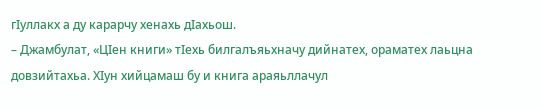гIуллакх а ду карарчу хенахь дIахьош.
– Джамбулат, «ЦIен книги» тIехь билгалъяьхначу дийнатех, ораматех лаьцна довзийтахьа. ХIун хийцамаш бу и книга араяьллачул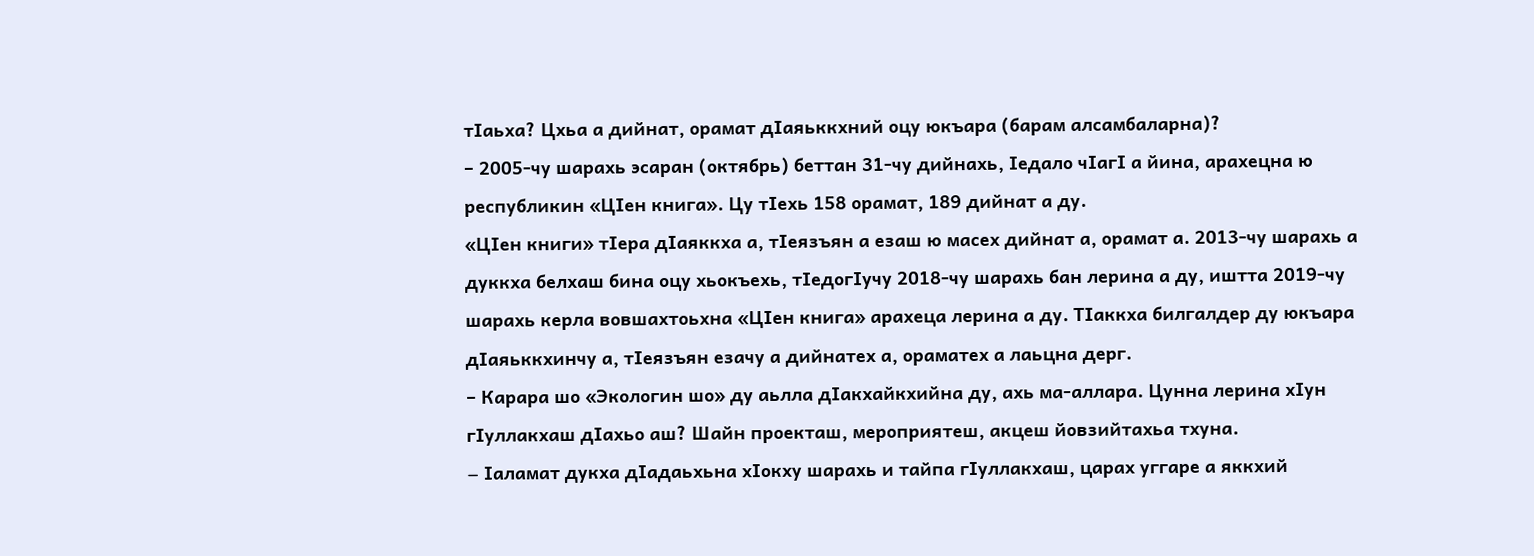тIаьха? Цхьа а дийнат, орамат дIаяьккхний оцу юкъара (барам алсамбаларна)?
– 2005-чу шарахь эсаран (октябрь) беттан 31-чу дийнахь, Iедало чIагI а йина, арахецна ю республикин «ЦIен книга». Цу тIехь 158 орамат, 189 дийнат а ду.
«ЦIен книги» тIера дIаяккха а, тIеязъян а езаш ю масех дийнат а, орамат а. 2013-чу шарахь а дуккха белхаш бина оцу хьокъехь, тIедогIучу 2018-чу шарахь бан лерина а ду, иштта 2019-чу шарахь керла вовшахтоьхна «ЦIен книга» арахеца лерина а ду. ТIаккха билгалдер ду юкъара дIаяьккхинчу а, тIеязъян езачу а дийнатех а, ораматех а лаьцна дерг.
– Карара шо «Экологин шо» ду аьлла дIакхайкхийна ду, ахь ма-аллара. Цунна лерина хIун гIуллакхаш дIахьо аш? Шайн проекташ, мероприятеш, акцеш йовзийтахьа тхуна.
– Iаламат дукха дIадаьхьна хIокху шарахь и тайпа гIуллакхаш, царах уггаре а яккхий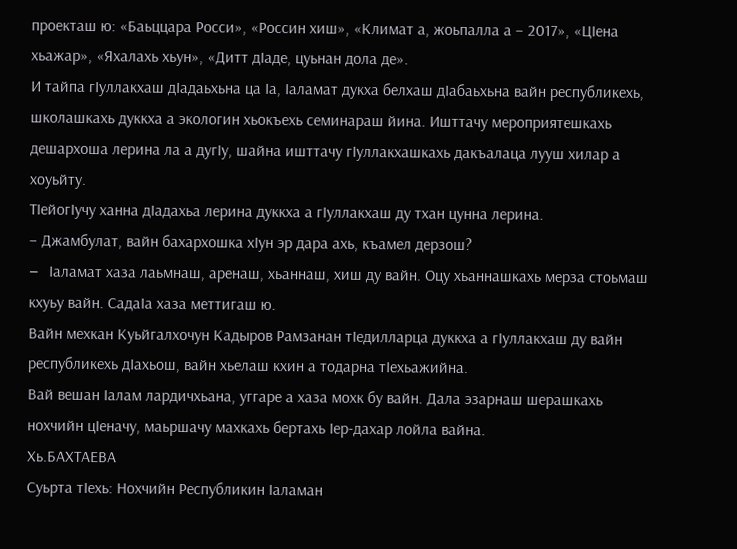проекташ ю: «Баьццара Росси», «Россин хиш», «Климат а, жоьпалла а – 2017», «ЦIена хьажар», «Яхалахь хьун», «Дитт дIаде, цуьнан дола де».
И тайпа гIуллакхаш дIадаьхьна ца Iа, Iаламат дукха белхаш дIабаьхьна вайн республикехь, школашкахь дуккха а экологин хьокъехь семинараш йина. Ишттачу мероприятешкахь дешархоша лерина ла а дугIу, шайна ишттачу гIуллакхашкахь дакъалаца лууш хилар а хоуьйту.
ТIейогIучу ханна дIадахьа лерина дуккха а гIуллакхаш ду тхан цунна лерина.
– Джамбулат, вайн бахархошка хIун эр дара ахь, къамел дерзош?
– Iаламат хаза лаьмнаш, аренаш, хьаннаш, хиш ду вайн. Оцу хьаннашкахь мерза стоьмаш кхуьу вайн. СадаIа хаза меттигаш ю.
Вайн мехкан Куьйгалхочун Кадыров Рамзанан тIедилларца дуккха а гIуллакхаш ду вайн республикехь дIахьош, вайн хьелаш кхин а тодарна тIехьажийна.
Вай вешан Iалам лардичхьана, уггаре а хаза мохк бу вайн. Дала эзарнаш шерашкахь нохчийн цIеначу, маьршачу махкахь бертахь Iер-дахар лойла вайна.
Хь.БАХТАЕВА
Суьрта тIехь: Нохчийн Республикин Iаламан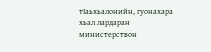тIаьхьалонийн, гуонахара хьал лардаран министерствон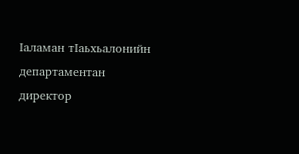Iаламан тIаьхьалонийн департаментан директор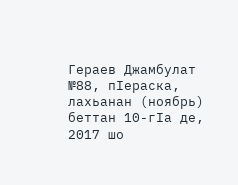Гераев Джамбулат
№88, пIераска, лахьанан (ноябрь) беттан 10-гIа де, 2017 шо